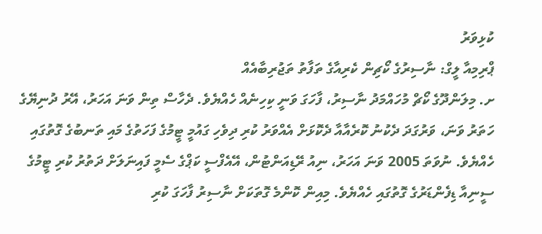ކުޅިވަރު
ޕްރިމިއާ ލީގް: ނާސިރުގެ ކޯޗިން ކެރިއާގެ ތަފާތު ތަޖުރިބާއެއް
ށ. މިލަންދޫގެ ކޯޗް މުހައްމަދު ނާސިރު، ފާހަގަ ވަނީ ކިހިނެއް ހެއްޔެވެ. ދެހާސް ތިން ވަނަ އަހަރު، އޭރު ދުނިޔޭގެ ހަތަރު ވަނަ، ވަރުގަދަ ދެކުނު ކޮރެއާއާ ދެކޮޅަށް އެއްވަރު ކުރި ދިވެހި ގައުމީ ޓީމުގެ ފަހަތުގެ މައި ތަނބުގެ ގޮތުގައި ހެއްޔެވެ. ނުވަތަ 2005 ވަނަ އަހަރު، ނިއު ރޭޑިއަންޓުން، އޭއެފްސީ ކަޕްގެ ސެމީ ފައިނަލަށް ދަތުރު ކުރި ޓީމުގެ ސީނިއާ ޑިފެންޑަރުގެ ގޮތުގައި ހެއްޔެވެ. މިއިން ކޮންމެ ގޮތަކަށް ނާސިރު ފާހަގަ ކުރި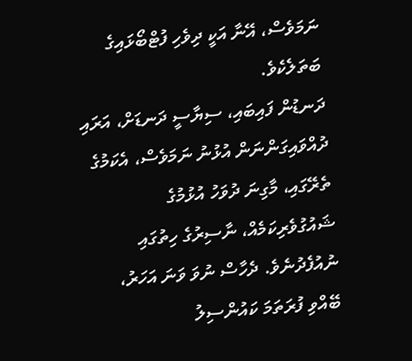ނަމަވެސް، އޭނާ އަކީ ދިވެހި ފުޓްބޯޅައިގެ ބަތަލެކެވެ.
ދަނޑުން ފައިބައި، ސިޔާސީ ދަނޑަށް، އަރައި ދުއްވައިގަންނަން އުޅުނު ނަމަވެސް، އެކަމުގެ ތެރޭގައި، މާގިނަ ދުވަހު އުޅުމުގެ ޝައުގުވެރިކަމެއް، ނާސިރުގެ ހިތުގައި ނުއުފެދުނެވެ. ދެހާސް ނުވަ ވަނަ އަހަރު، ބޭއްވި ފުރަތަމަ ކައުންސިލު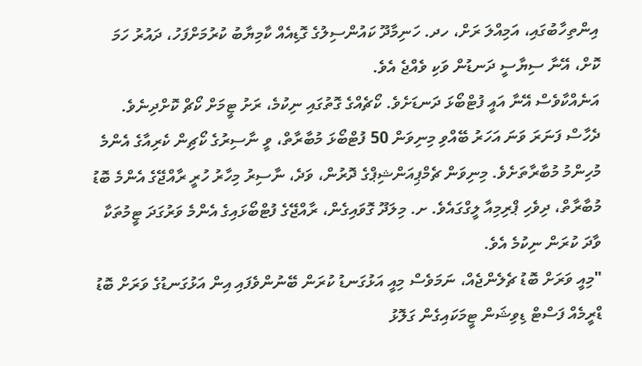އިންތިހާބުގައި، އަމިއްލަ ރަށް، ހދ. ހަނިމާދޫ ކައުންސިލުގެ ގޮޑިއެއް ކާމިޔާބު ކުރުމަށްފަހު، ދައުރު ހަމަ ކޮށް، އޭނާ ސިޔާސީ ދަނޑުން ވަކި ވެއްޖެ އެވެ.
އަނެއްކާވެސް އޭނާ އައީ ފުޓްބޯޅަ ދަނޑަށެވެ. ކޯޗެއްގެ ގޮތުގައި ނިކުމެ، ރަށު ޓީމަށް ކޯޗް ކޮށްދިނެވެ. ދެހާސް ފަނަރަ ވަނަ އަހަރު ބޭއްވި މިނިވަން 50 ފުޓްބޯޅަ މުބާރާތް، ވީ ނާސިރުގެ ކޯޗިން ކެރިއާގެ އެންމެ މުހިންމު މުބާރާތަށެވެ. މިނިވަން ޗެމްޕިއަންޝިޕްގެ ދޮރުން، ވަދެ، ނާސިރު މިހާރު ހުރީ ރާއްޖޭގެ އެންމެ ބޮޑު މުބާރާތް، ދިވެހި ޕްރިމިއާ ލީގްގައެވެ. ށ. މިލަދޫ ގޮވައިގެން، ރާއްޖޭގެ ފުޓްބޯޅައިގެ އެންމެ ވަރުގަދަ ޓީމުތަކާ ވާދަ ކުރަން ނިކުމެ އެވެ.
"މިއީ ވަރަށް ބޮޑު ޗެލެންޖެއް، ނަމަވެސް މިއީ އަޅުގަނޑު ކުރަން ބޭނުންވެފައި އިން އަޅުގަނޑުގެ ވަރަށް ބޮޑު ޑްރީމެއް ފަސްޓް ޑިވިޝަން ޓީމަކައިގެން ގަލޮޅު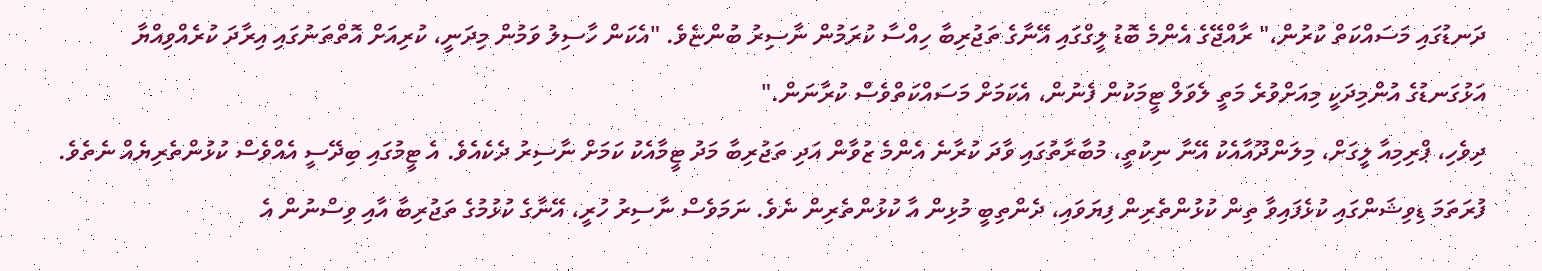ދަނޑުގައި މަސައްކަތް ކުރުން،" ރާއްޖޭގެ އެންމެ ބޮޑު ލީގްގައި އޭނާގެ ތަޖުރިބާ ހިއްސާ ކުރަމުން ނާސިރު ބުންޏެވެ. "އެކަން ހާސިލު ވަމުން މިދަނީ، ކުރިއަށް އޮތްތަނުގައި އިރާދަ ކުރެއްވިއްޔާ އަޅުގަނޑުގެ އުންމިދަކީ މިއަށްވުރެ މަތީ ލެވަލް ޓީމަކުން ފެނުން، އެކަމަށް މަސައްކަތްވެސް ކުރާނަން."
ދިވެހި، ޕްރިމިއާ ލީގަށް، މިލަންދޫއާއެކު އޭނާ ނިކުތީ، މުބާރާތުގައި ވާދަ ކުރާނެ އެންމެ ޒުވާން އަދި ތަޖުރިބާ މަދު ޓީމާއެކު ކަމަށް ނާސިރު ދެކެއެވެ. އެ ޓީމުގައި ބިދޭސީ އެއްވެސް ކުޅުންތެރިޔެއް ނެތެވެ. ފުރަތަމަ ޑިވިޝަންގައި ކުޅެފައިވާ ތިން ކުޅުންތެރިން ފިޔަވައި، ދެންތިބީ މުޅިން އާ ކުޅުންތެރިން ނެވެ. ނަމަވެސް ނާސިރު ހުރީ، އޭނާގެ ކުޅުމުގެ ތަޖުރިބާ އާއި ވިސްނުން އެ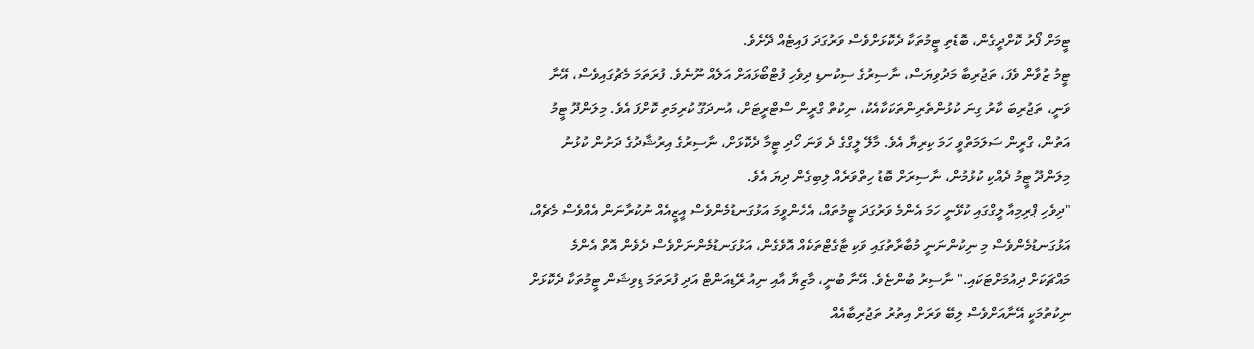ޓީމަށް ފޯރު ކޮށްދީގެން، ބޮޑެތި ޓީމުތަކާ ދެކޮޅަށްވެސް ވަރުގަދަ ފައިޓެއް ދޭށެވެ.
ޓީމު ޒުވާން ވެފަ، ތަޖުރިބާ މަދުވިޔަސް، ނާސިރުގެ ސިކުނޑި ދިވެހި ފުޓްބޯޅައަށް އަލެއް ނޫނެވެ. ފުރަތަމަ މެޗުގައިވެސް، އޭނާ ވަނީ، ތަޖުރިބަ ކާރު ގިނަ ކުޅުންތެރިންތަކަކާއެކު، ނިކުތް ގްރީން ސްޓްރީޓަށް، އުނދަގޫ ކުރިމަތި ކޮށްފަ އެވެ. މިލަންދޫ ޓީމު އަތުން، ގްރީން ސަލަމަތްވީ ހަމަ ކިރިޔާ އެވެ. މާލޭ ލީގްގެ ދެ ވަނަ ހޯދި ޓީމާ ދެކޮޅަށް، ނާސިރުގެ އިރުޝާދުގެ ދަށުން ކުޅުނު މިލަންދޫ ޓީމު ދެއްކި ކުޅުމުން، ނާސިރަށް ބޮޑު ހިތްވަރެއް ލިބިގެން ދިޔަ އެވެ.
"ދިވެހި ޕްރިމިއާ ލީގްގައި ކުޅޭނީ ހަމަ އެންމެ ވަރުގަދަ ޓީމުތައް، އެހެންވީމަ އަޅުގަނޑުމެންވެސް އީޒީއެއް ނުކުރާނަން އެއްވެސް މެޗެއް، އަޅުގަނޑުމެންވެސް މި ނިކުންނަނީ މުބާރާތުގައި ވަކި ޓާގެޓްތަކެއް އޮވެގެން، އަޅުގަނޑުމެންނަށްވެސް ދެވެން އޮތް އެންމެ މައްޗަކަށް ދިއުމަށްޓަކައި." ނާސިރު ބުންޏެވެ. އޭނާ ބުނީ، މާޒިޔާ އާއި ނިއު ރޭޑިއަންޓް އަދި ފުރަތަމަ ޑިވިޝަން ޓީމުތަކާ ދެކޮޅަށް ނިކުތުމަކީ އޭނާއަށްވެސް ލިބޭ ވަރަށް އިތުރު ތަޖުރިބާއެއް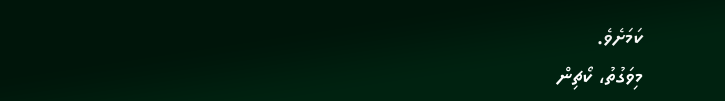ކަމަށެވެ.
މިވަގުތު، ކޯޗިން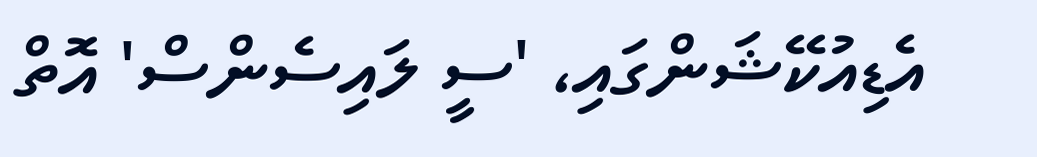އެޑިއުކޭޝަންގައި، 'ސީ ލައިސެންސް' އޮތް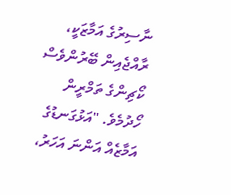ނާސިރުގެ އަމާޒަކީ، ރާއްޖެއިން ބޭރުންވެސް ކޯޗިންގެ ތަމްރީން ހޯދުމެވެ. "އަޅުގަނޑުގެ އަމާޒެއް އަންނަ އަހަރު،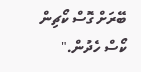ބޭރަށް ގޮސް ކޯޗިން ކޯސް ހެދުން."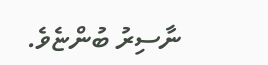ނާސިރު ބުންޏެވެ.